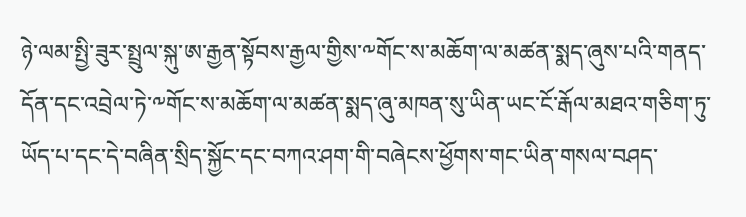ཉེ་ལམ་སྤྱི་ཟུར་སྤྲུལ་སྐུ་ཨ་རྒྱན་སྟོབས་རྒྱལ་གྱིས་༸གོང་ས་མཆོག་ལ་མཚན་སྨད་ཞུས་པའི་གནད་དོན་དང་འབྲེལ་ཏེ་༸གོང་ས་མཆོག་ལ་མཚན་སྨད་ཞུ་མཁན་སུ་ཡིན་ཡང་ངོ་རྒོལ་མཐའ་གཅིག་ཏུ་ཡོད་པ་དང་དེ་བཞིན་སྲིད་སྐྱོང་དང་བཀའ་ཤག་གི་བཞེངས་ཕྱོགས་གང་ཡིན་གསལ་བཤད་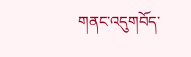གནང་འདུགབོད་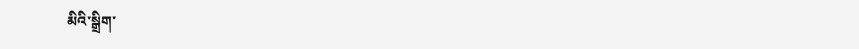མིའི་སྒྲིག་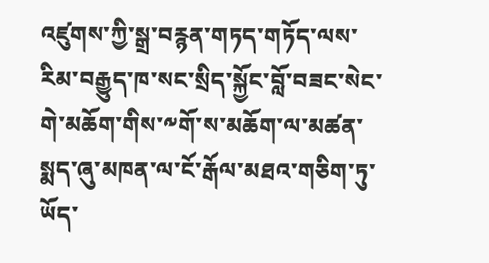འཛུགས་ཀྱི་སྒྲ་བརྙན་གཏད་གཏོད་ལས་རིམ་བརྒྱུད་ཁ་སང་སྲིད་སྐྱོང་བློ་བཟང་སེང་གེ་མཆོག་གིས་༸གོ་ས་མཆོག་ལ་མཚན་སྨད་ཞུ་མཁན་ལ་ངོ་རྒོལ་མཐའ་གཅིག་ཏུ་ཡོད་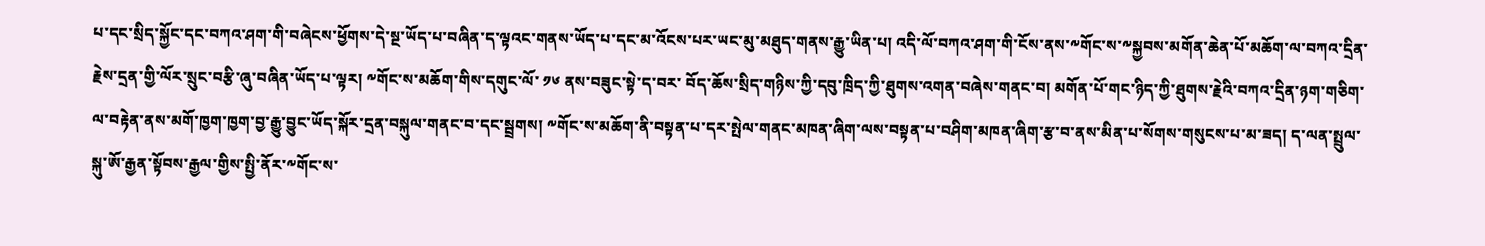པ་དང་སྲིད་སྐྱོང་དང་བཀའ་ཤག་གི་བཞེངས་ཕྱོགས་དེ་སྔ་ཡོད་པ་བཞིན་ད་ལྟའང་གནས་ཡོད་པ་དང་མ་འོངས་པར་ཡང་མུ་མཐུད་གནས་རྒྱུ་ཡིན་པ། འདི་ལོ་བཀའ་ཤག་གི་ངོས་ནས་༸གོང་ས་༸སྐྱབས་མགོན་ཆེན་པོ་མཆོག་ལ་བཀའ་དྲིན་རྗེས་དྲན་གྱི་ལོར་སྲུང་བརྩི་ཞུ་བཞིན་ཡོད་པ་ལྟར། ༸གོང་ས་མཆོག་གིས་དགུང་ལོ་ ༡༦ ནས་བཟུང་སྟེ་ད་བར་ བོད་ཆོས་སྲིད་གཉིས་ཀྱི་དབུ་ཁྲིད་ཀྱི་ཐུགས་འགན་བཞེས་གནང་བ། མགོན་པོ་གང་ཉིད་ཀྱི་ཐུགས་རྗེའི་བཀའ་དྲིན་ཉག་གཅིག་ལ་བརྟེན་ནས་མགོ་ཁྱག་ཁྱག་བྱ་རྒྱུ་བྱུང་ཡོད་སྐོར་དྲན་བསྐུལ་གནང་བ་དང་སྦྲགས། ༸གོང་ས་མཆོག་ནི་བསྟན་པ་དར་སྤེལ་གནང་མཁན་ཞིག་ལས་བསྟན་པ་བཤིག་མཁན་ཞིག་རྩ་བ་ནས་མིན་པ་སོགས་གསུངས་པ་མ་ཟད། ད་ལན་སྤྲུལ་སྐུ་ཨོ་རྒྱན་སྟོབས་རྒྱལ་གྱིས་སྤྱི་ནོར་༸གོང་ས་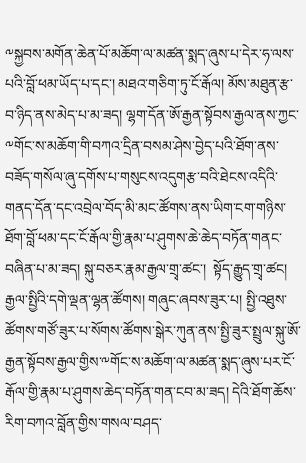༸སྐྱབས་མགོན་ཆེན་པོ་མཆོག་ལ་མཚན་སྨད་ཞུས་པ་དེར་ཧ་ལས་པའི་བློ་ཕམ་ཡོད་པ་དང་། མཐའ་གཅིག་ཏུ་ངོ་རྒོལ། མོས་མཐུན་རྩ་བ་ཉིད་ནས་མེད་པ་མ་ཟད། ལྷག་དོན་ཨོ་རྒྱན་སྟོབས་རྒྱལ་ནས་ཀྱང་༸གོང་ས་མཆོག་གི་བཀའ་དྲིན་བསམ་ཤེས་བྱེད་པའི་ཐོག་ནས་བཟོད་གསོལ་ཞུ་དགོས་པ་གསུངས་འདུགརྩ་བའི་ཐེངས་འདིའི་གནད་དོན་དང་འབྲེལ་བོད་མི་མང་ཚོགས་ནས་ཡིག་ངག་གཉིས་ཐོག་བློ་ཕམ་དང་ངོ་རྒོལ་གྱི་རྣམ་པ་ཤུགས་ཆེ་ཆེད་བཏོན་གནང་བཞིན་པ་མ་ཟད། སྐུ་བཅར་རྣམ་རྒྱལ་གྲྭ་ཚང་།  སྟོད་རྒྱུད་གྲྭ་ཚང། རྒྱལ་སྤྱིའི་དགེ་ལྡན་ལྷན་ཚོགས། གཞུང་ཞབས་ཟུར་པ། སྤྱི་འཐུས་ཚོགས་གཙོ་ཟུར་པ་སོགས་ཚོགས་སྒེར་ཀུན་ནས་སྤྱི་ཟུར་སྤྲུལ་སྐུ་ཨོ་རྒྱན་སྟོབས་རྒྱལ་གྱིས་༸གོང་ས་མཆོག་ལ་མཚན་སྨད་ཞུས་པར་ངོ་རྒོལ་གྱི་རྣམ་པ་ཤུགས་ཆེད་བཏོན་གན་ངབ་མ་ཟད། དེའི་ཐོག་ཆོས་རིག་བཀའ་བློན་གྱིས་གསལ་བཤད་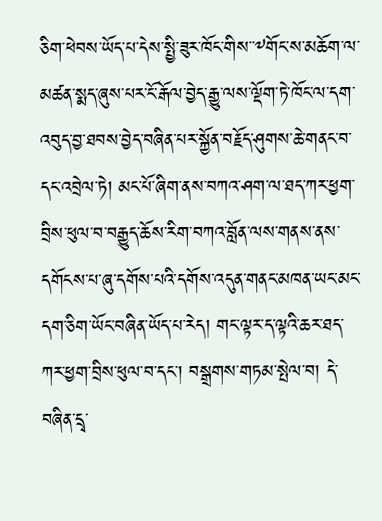ཅིག་ཕེབས་ཡོད་པ་དེས་སྤྱི་ཟུར་ཁོང་གིས་་༸གོང་ས་མཆོག་ལ་མཚན་སྨད་ཞུས་པར་ངོ་རྒོལ་བྱེད་རྒྱུ་ལས་ལྡོག་ཏེ་ཁོང་ལ་དག་འབུད་བྱ་ཐབས་བྱེད་བཞིན་པར་སྐྱོན་བརྗོད་ཤུགས་ཆེ་གནང་བ་དང་འབྲེལ་ཏེ། མང་པོ་ཞིག་ནས་བཀའ་ཤག་ལ་ཐད་ཀར་ཕྱག་བྲིས་ཕུལ་བ་བརྒྱུད་ཆོས་རིག་བཀའ་བློན་ལས་གནས་ནས་དགོངས་པ་ཞུ་དགོས་པའི་དགོས་འདུན་གནང་མཁན་ཡང་མང་དག་ཅིག་ཡོང་བཞིན་ཡོད་པ་རེད། གང་ལྟར་ད་ལྟའི་ཆར་ཐད་ཀར་ཕྱག་བྲིས་ཕུལ་བ་དང་། བསྒྲགས་གཏམ་སྤེལ་བ། དེ་བཞིན་དྲྭ་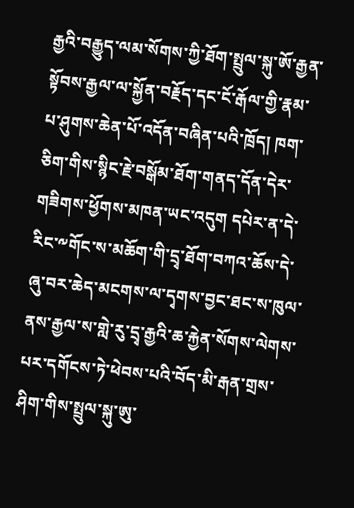རྒྱའི་བརྒྱུད་ལམ་སོགས་ཀྱི་ཐོག་སྤྲུལ་སྐུ་ཨོ་རྒྱན་སྟོབས་རྒྱལ་ལ་སྐྱོན་བརྗོད་དང་ངོ་རྒོལ་གྱི་རྣམ་པ་ཤུགས་ཆེན་པོ་འདོན་བཞིན་པའི་ཁྲོད། ཁག་ཅིག་གིས་སྙིང་རྗེ་བསྒོམ་ཐོག་གནད་དོན་དེར་གཟིགས་ཕྱོགས་མཁན་ཡང་འདུག དཔེར་ན་དེ་རིང་༸གོང་ས་མཆོག་གི་དྲྭ་ཐོག་བཀའ་ཆོས་དེ་ཞུ་བར་ཆེད་མངགས་ལ་དྭགས་བྱང་ཐང་ས་ཁུལ་ནས་རྒྱལ་ས་གླེ་རུ་དྲྭ་རྒྱའི་ཆ་རྐྱེན་སོགས་ལེགས་པར་དགོངས་ཏེ་ཕེབས་པའི་བོད་མི་རྒན་གྲས་ཤིག་གིས་སྤྲུལ་སྐུ་ཨུ་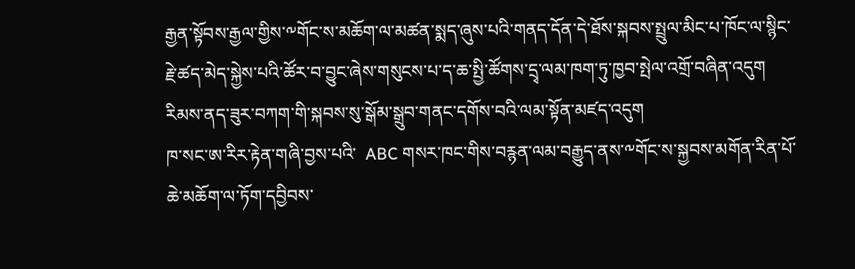རྒྱན་སྟོབས་རྒྱལ་གྱིས་༸གོང་ས་མཆོག་ལ་མཚན་སྨད་ཞུས་པའི་གནད་དོན་དེ་ཐོས་སྐབས་སྤྲུལ་མིང་པ་ཁོང་ལ་སྙིང་རྗེ་ཚད་མེད་སྐྱེས་པའི་ཚོར་བ་བྱུང་ཞེས་གསུངས་པ་ད་ཆ་སྤྱི་ཚོགས་དྲྭ་ལམ་ཁག་ཏུ་ཁྱབ་སྤེལ་འགྲོ་བཞིན་འདུག
རིམས་ནད་ཟུར་བཀག་གི་སྐབས་སུ་སྒོམ་སྒྲུབ་གནང་དགོས་བའི་ལམ་སྟོན་མཛད་འདུག
ཁ་སང་ཨ་རིར་རྟེན་གཞི་བྱས་པའི་  ABC གསར་ཁང་གིས་བརྙན་ལམ་བརྒྱུད་ནས་༸གོང་ས་སྐྱབས་མགོན་རིན་པོ་ཆེ་མཆོག་ལ་ཏོག་དབྱིབས་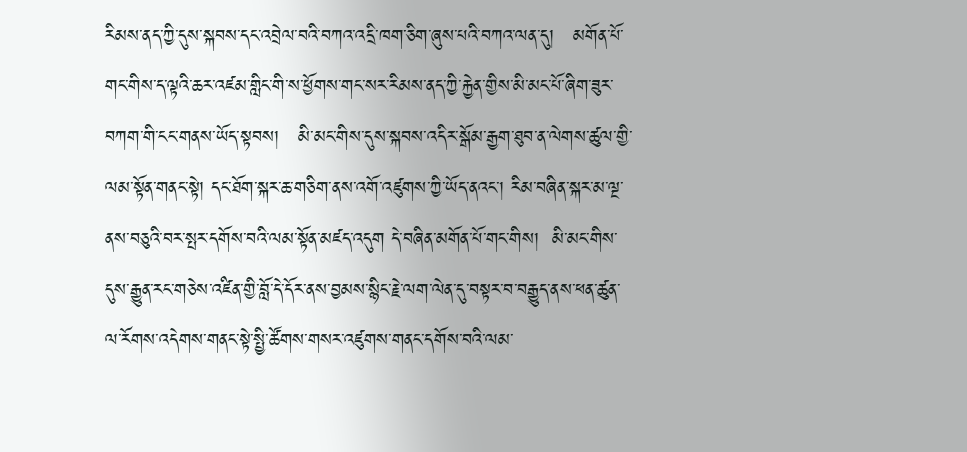རིམས་ནད་ཀྱི་དུས་སྐབས་དང་འབྲེལ་བའི་བཀའ་འདྲི་ཁག་ཅིག་ཞུས་པའི་བཀའ་ལན་དུ།   མགོན་པོ་གང་གིས་ད་ལྟའི་ཆར་འཛམ་གླིང་གི་ས་ཕྱོགས་གང་སར་རིམས་ནད་ཀྱི་རྐྱེན་གྱིས་མི་མང་པོ་ཞིག་ཟུར་བཀག་གི་ངང་གནས་ཡོད་སྟབས།   མི་མང་གིས་དུས་སྐབས་འདིར་སྒོམ་རྒྱག་ཐུབ་ན་ལེགས་ཚུལ་གྱི་ལམ་སྟོན་གནང་སྟེ། དང་ཐོག་སྐར་ཆ་གཅིག་ནས་འགོ་འཛུགས་ཀྱི་ཡོད་ནའང་། རིམ་བཞིན་སྐར་མ་ལྔ་ནས་བཅུའི་བར་སྤར་དགོས་བའི་ལམ་སྟོན་མཛད་འདུག དེ་བཞིན་མགོན་པོ་གང་གིས།  མི་མང་གིས་དུས་རྒྱུན་རང་གཅེས་འཛིན་གྱི་བློ་དེ་དོར་ནས་བྱམས་སྙིང་རྗེ་ལག་ལེན་དུ་བསྟར་བ་བརྒྱུད་ནས་ཕན་ཚུན་ལ་རོགས་འདེགས་གནང་སྟེ་སྤྱི་ཚོགས་གསར་འཛུགས་གནང་དགོས་བའི་ལམ་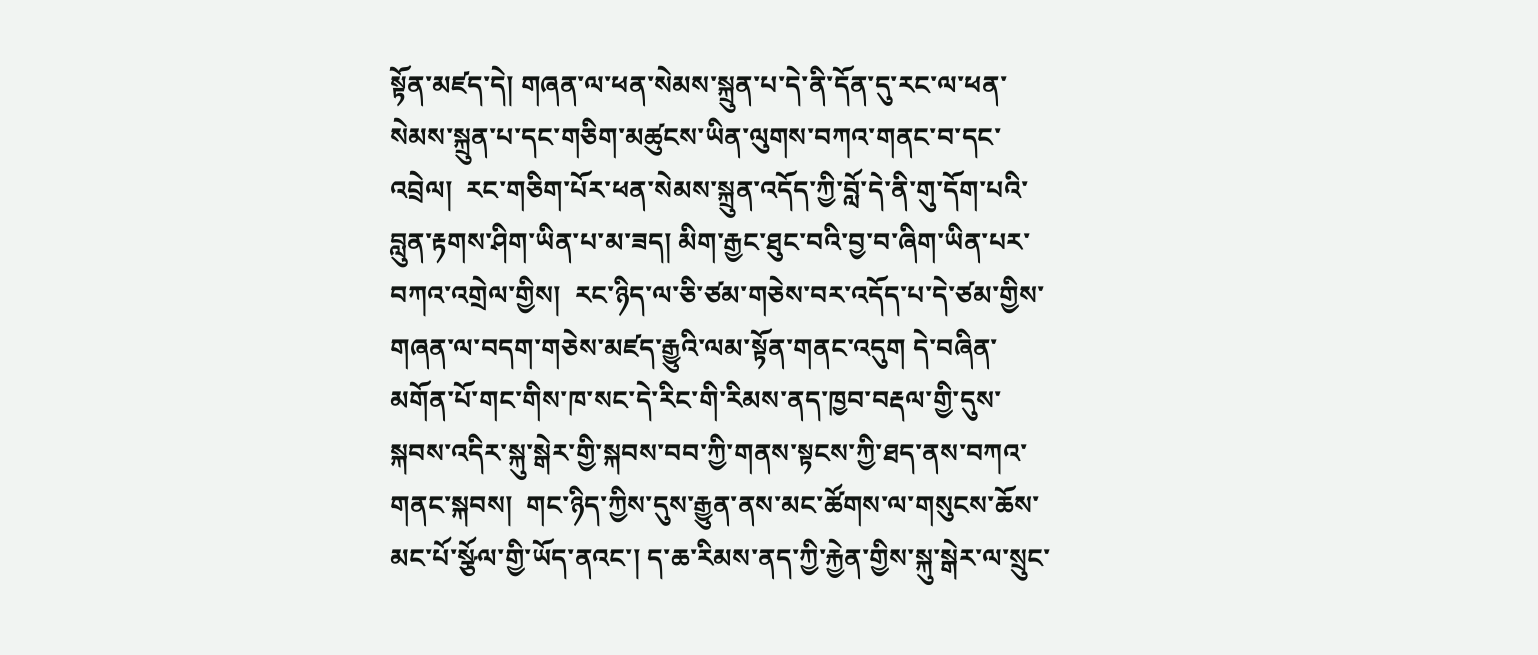སྟོན་མཛད་དེ། གཞན་ལ་ཕན་སེམས་སྐྲུན་པ་དེ་ནི་དོན་དུ་རང་ལ་ཕན་སེམས་སྐྲུན་པ་དང་གཅིག་མཚུངས་ཡིན་ལུགས་བཀའ་གནང་བ་དང་འབྲེལ།  རང་གཅིག་པོར་ཕན་སེམས་སྐྲུན་འདོད་ཀྱི་བློ་དེ་ནི་གུ་དོག་པའི་བླུན་རྟགས་ཤིག་ཡིན་པ་མ་ཟད། མིག་རྒྱང་ཐུང་བའི་བྱ་བ་ཞིག་ཡིན་པར་བཀའ་འགྲེལ་གྱིས།  རང་ཉིད་ལ་ཅི་ཙམ་གཅེས་བར་འདོད་པ་དེ་ཙམ་གྱིས་གཞན་ལ་བདག་གཅེས་མཛད་རྒྱུའི་ལམ་སྟོན་གནང་འདུག དེ་བཞིན་མགོན་པོ་གང་གིས་ཁ་སང་དེ་རིང་གི་རིམས་ནད་ཁྱབ་བརྡལ་གྱི་དུས་སྐབས་འདིར་སྐུ་སྒེར་གྱི་སྐབས་བབ་ཀྱི་གནས་སྟངས་ཀྱི་ཐད་ནས་བཀའ་གནང་སྐབས།  གང་ཉིད་ཀྱིས་དུས་རྒྱུན་ནས་མང་ཚོགས་ལ་གསུངས་ཆོས་མང་པོ་སྩོལ་གྱི་ཡོད་ནའང་། ད་ཆ་རིམས་ནད་ཀྱི་རྐྱེན་གྱིས་སྐུ་སྒེར་ལ་སྲུང་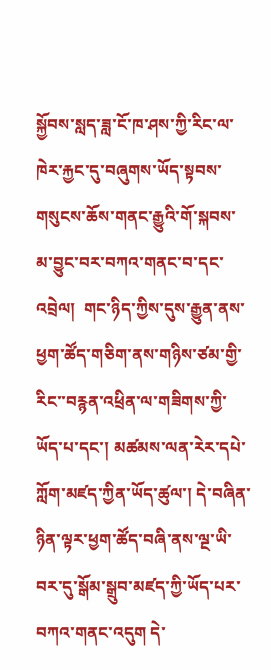སྐྱོབས་སླད་ཟླ་ངོ་ཁ་ཤས་ཀྱི་རིང་ལ་ཁེར་རྐྱང་དུ་བཞུགས་ཡོད་སྟབས་གསུངས་ཆོས་གནང་རྒྱུའི་གོ་སྐབས་མ་བྱུང་བར་བཀའ་གནང་བ་དང་འབྲེལ།  གང་ཉིད་ཀྱིས་དུས་རྒྱུན་ནས་ཕྱག་ཚོད་གཅིག་ནས་གཉིས་ཙམ་གྱི་རིང་་བརྙན་འཕྲིན་ལ་གཟིགས་ཀྱི་ཡོད་པ་དང་། མཚམས་ལན་རེར་དཔེ་ཀློག་མཛད་ཀྱིན་ཡོད་ཚུལ་། དེ་བཞིན་ཉིན་ལྟར་ཕྱག་ཚོད་བཞི་ནས་ལྔ་ཡི་བར་དུ་སྒོམ་སྒྲུབ་མཛད་ཀྱི་ཡོད་པར་བཀའ་གནང་འདུག དེ་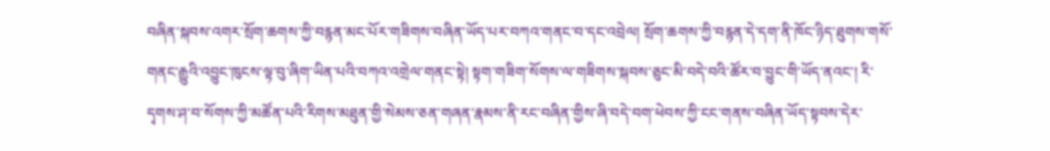བཞིན་སྐབས་འགར་སྲོག་ཆགས་ཀྱི་བརྙན་མང་པོར་གཟིགས་བཞིན་ཡོད་པར་བཀའ་གནང་བ་དང་འབྲེལ། སྲོག་ཆགས་ཀྱི་བརྙན་དེ་དག་ནི་ཁོང་ཉིད་ཐུགས་གསོ་གནང་རྒྱུའི་འབྱུང་ཁུངས་ལྟ་བུ་ཞིག་ཡིན་པའི་བཀའ་འགྲེལ་གནང་སྟེ། སྟག་གཟིག་སོགས་ལ་གཟིགས་སྐབས་ཅུང་མི་བདེ་བའི་ཚོར་བ་བྱུང་གི་ཡོད་ནའང་། རི་དྭགས་ཤ་བ་སོགས་ཀྱི་མཚོན་པའི་རིགས་མཐུན་གྱི་སེམས་ཅན་གཞན་རྣམས་ནི་རང་བཞིན་གྱིས་ཞི་བདེ་བག་ཕེབས་ཀྱི་ངང་གནས་བཞིན་ཡོད་སྟབས་དེར་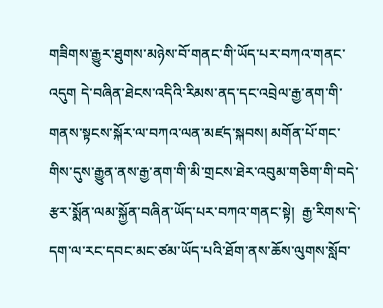གཟིགས་རྒྱུར་ཐུགས་མཉེས་བོ་གནང་གི་ཡོད་པར་བཀའ་གནང་འདུག དེ་བཞིན་ཐེངས་འདིའི་རིམས་ནད་དང་འབྲེལ་རྒྱ་ནག་གི་གནས་སྟངས་སྐོར་ལ་བཀའ་ལན་མཛད་སྐབས། མགོན་པོ་གང་གིས་དུས་རྒྱུན་ནས་རྒྱ་ནག་གི་མི་གྲངས་ཐེར་འབུམ་གཅིག་གི་བདེ་རྩར་སྨོན་ལམ་སྐྱོན་བཞིན་ཡོད་པར་བཀའ་གནང་སྟེ།  རྒྱ་རིགས་དེ་དག་ལ་རང་དབང་མང་ཙམ་ཡོད་པའི་ཐོག་ནས་ཆོས་ལུགས་སློབ་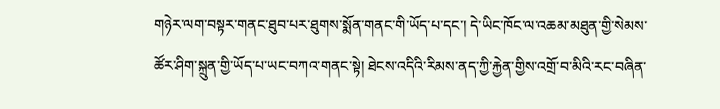གཉེར་ལག་བསྟར་གནང་ཐུབ་པར་ཐུགས་སྨོན་གནང་གི་ཡོད་པ་དང་། དེ་ཡིང་ཁོང་ལ་འཆམ་མཐུན་གྱི་སེམས་ཚོར་ཤིག་སྐྲུན་གྱི་ཡོད་པ་ཡང་བཀའ་གནང་སྟེ། ཐེངས་འདིའི་རིམས་ནད་ཀྱི་རྐྱེན་གྱིས་འགྲོ་བ་མིའི་རང་བཞིན་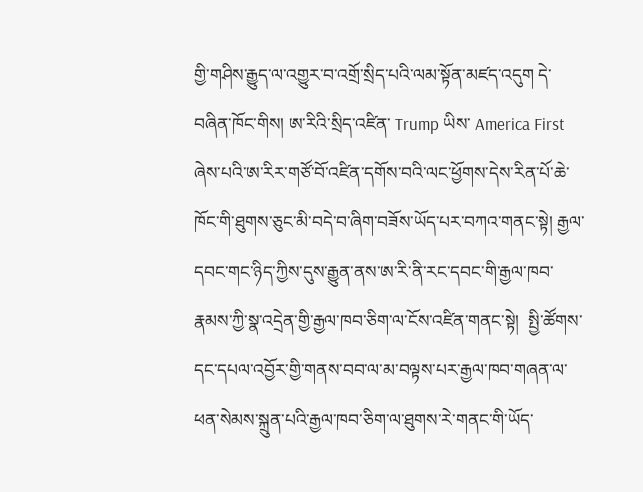གྱི་གཤིས་རྒྱུད་ལ་འགྱུར་བ་འགྲོ་སྲིད་པའི་ལམ་སྟོན་མཛད་འདུག དེ་བཞིན་ཁོང་གིས། ཨ་རིའི་སྲིད་འཛིན་ Trump ཡིས་ America First ཞེས་པའི་ཨ་རིར་གཙོ་བོ་འཛིན་དགོས་བའི་ལང་ཕྱོགས་དེས་རིན་པོ་ཆེ་ཁོང་གི་ཐུགས་ཅུང་མི་བདེ་བ་ཞིག་བཟོས་ཡོད་པར་བཀའ་གནང་སྟེ། རྒྱལ་དབང་གང་ཉིད་ཀྱིས་དུས་རྒྱུན་ནས་ཨ་རི་ནི་རང་དབང་གི་རྒྱལ་ཁབ་རྣམས་ཀྱི་སྣ་འདྲེན་གྱི་རྒྱལ་ཁབ་ཅིག་ལ་ངོས་འཛིན་གནང་སྟེ།  སྤྱི་ཚོགས་དང་དཔལ་འབྱོར་གྱི་གནས་བབ་ལ་མ་བལྟས་པར་རྒྱལ་ཁབ་གཞན་ལ་ཕན་སེམས་སྐྲུན་པའི་རྒྱལ་ཁབ་ཅིག་ལ་ཐུགས་རེ་གནང་གི་ཡོད་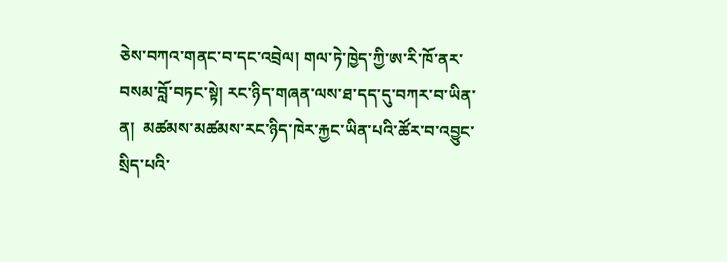ཅེས་བཀའ་གནང་བ་དང་འབྲེལ། གལ་ཏེ་ཁྱེད་ཀྱི་ཨ་རི་ཁོ་ནར་བསམ་བློ་བཏང་སྟེ། རང་ཉིད་གཞན་ལས་ཐ་དད་དུ་བཀར་བ་ཡིན་ན།  མཚམས་མཚམས་རང་ཉིད་ཁེར་རྐྱང་ཡིན་པའི་ཚོར་བ་འབྱུང་སྲིད་པའི་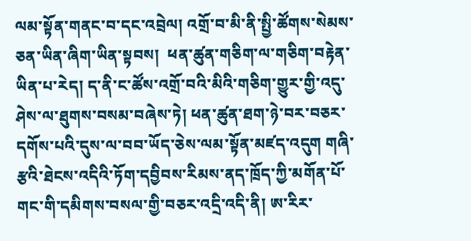ལམ་སྟོན་གནང་བ་དང་འབྲེལ། འགྲོ་བ་མི་ནི་སྤྱི་ཚོགས་སེམས་ཅན་ཡིན་ཞིག་ཡིན་སྟབས།  ཕན་ཚུན་གཅིག་ལ་གཅིག་བརྟེན་ཡིན་པ་རེད། ད་ནི་ང་ཚོས་འགྲོ་བའི་མིའི་གཅིག་གྱུར་གྱི་འདུ་ཤེས་ལ་ཐུགས་བསམ་བཞེས་ཏེ། ཕན་ཚུན་ཐག་ཉེ་བར་བཅར་དགོས་པའི་དུས་ལ་བབ་ཡོད་ཅེས་ལམ་སྟོན་མཛད་འདུག གཞི་རྩའི་ཐེངས་འདིའི་ཏོག་དབྱིབས་རིམས་ནད་ཁྲོད་ཀྱི་མགོན་པོ་གང་གི་དམིགས་བསལ་གྱི་བཅར་འདྲི་འདི་ནི། ཨ་རིར་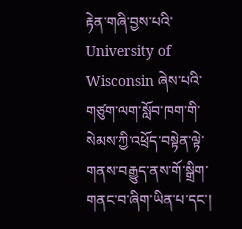རྟེན་གཞི་བྱས་པའི་ University of Wisconsin ཞེས་པའི་གཙུག་ལག་སློབ་ཁག་གི་སེམས་ཀྱི་འཕྲོད་བསྟེན་ལྟེ་གནས་བརྒྱུད་ནས་གོ་སྒྲིག་གནང་བ་ཞིག་ཡིན་པ་དང་།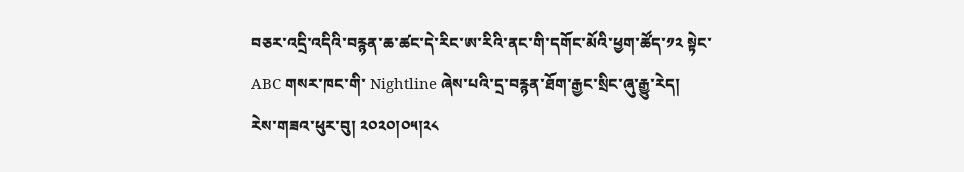བཅར་འདྲི་འདིའི་བརྙན་ཆ་ཚང་དེ་རིང་ཨ་རིའི་ནང་གི་དགོང་མོའི་ཕྱག་ཚོད་༡༢ སྟེང་  ABC གསར་ཁང་གི་ Nightline ཞེས་པའི་དྲ་བརྙན་ཐོག་རྒྱང་སྲིང་ཞུ་རྒྱུ་རེད།
རེས་གཟའ་ཕུར་བུ། ༢༠༢༠།༠༥།༢༨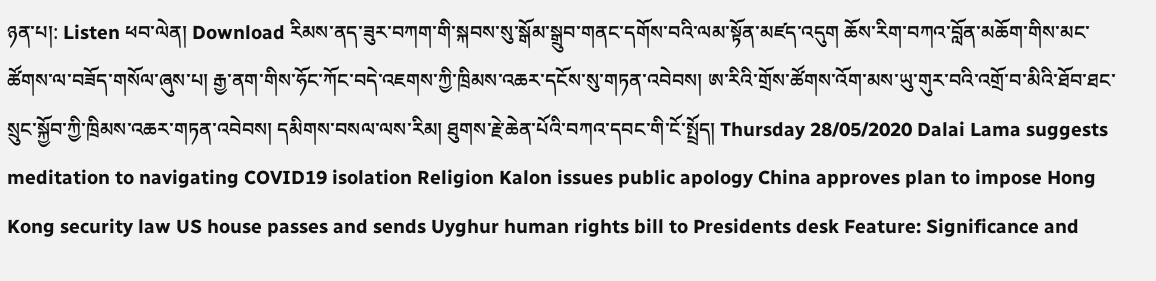ཉན་པ།: Listen ཕབ་ལེན། Download རིམས་ནད་ཟུར་བཀག་གི་སྐབས་སུ་སྒོམ་སྒྲུབ་གནང་དགོས་བའི་ལམ་སྟོན་མཛད་འདུག ཆོས་རིག་བཀའ་བློན་མཆོག་གིས་མང་ཚོགས་ལ་བཟོད་གསོལ་ཞུས་པ། རྒྱ་ནག་གིས་ཧོང་ཀོང་བདེ་འཇགས་ཀྱི་ཁྲིམས་འཆར་དངོས་སུ་གཏན་འབེབས། ཨ་རིའི་གྲོས་ཚོགས་འོག་མས་ཡུ་གུར་བའི་འགྲོ་བ་མིའི་ཐོབ་ཐང་སྲུང་སྐྱོབ་ཀྱི་ཁྲིམས་འཆར་གཏན་འབེབས། དམིགས་བསལ་ལས་རིམ། ཐུགས་རྗེ་ཆེན་པོའི་བཀའ་དབང་གི་ངོ་སྤྲོད། Thursday 28/05/2020 Dalai Lama suggests meditation to navigating COVID19 isolation Religion Kalon issues public apology China approves plan to impose Hong Kong security law US house passes and sends Uyghur human rights bill to Presidents desk Feature: Significance and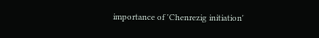importance of 'Chenrezig initiation'